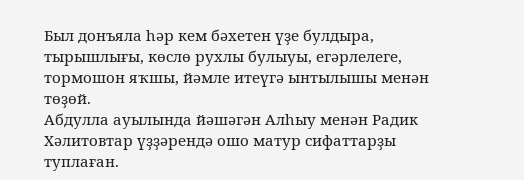Был донъяла һәр кем бәхетен үҙе булдыра, тырышлығы, көслө рухлы булыуы, егәрлелеге, тормошон яҡшы, йәмле итеүгә ынтылышы менән төҙөй.
Абдулла ауылында йәшәгән Алһыу менән Радик Хәлитовтар үҙҙәрендә ошо матур сифаттарҙы туплаған.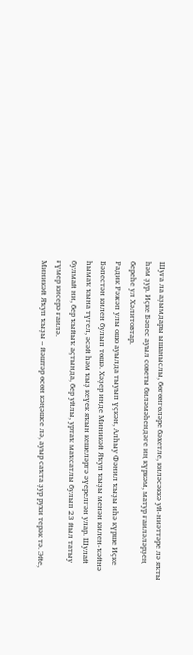Шуға ла аҙымдары ышаныслы, бөгөнгөләре бәхетле, киләсәккә уй-ниәттәре лә яҡты һәм ҙур. Иҫке Бәпес ауыл советы биләмәһендәге иң күркәм, матур ғаиләләрҙең береһе ул Хәлитовтар.
Радик Рәжәп улы ошо ауылда тыуып үҫкән, Алһыу Фәнил ҡыҙы иһә күрше Иҫке Бәпестән килен булып төшә. Хәҙер инде Миникәй Яҡуп ҡыҙы менән килен-ҡәйнә һымаҡ ҡына түгел, әсәй һәм ҡыҙ кеүек яҡын кешеләргә әүерелгән улар. Шулай булмай ни, бер ҡыйыҡ аҫтында, бер уйлы, уртаҡ маҡсатлы булып 23 йыл татыу ғүмер кисерә ғаилә.
Миникәй Яҡуп ҡыҙы – йәштәр өсөн кәңәшсе лә, ауыр саҡта ҙур рухи терәк тә. Эйе,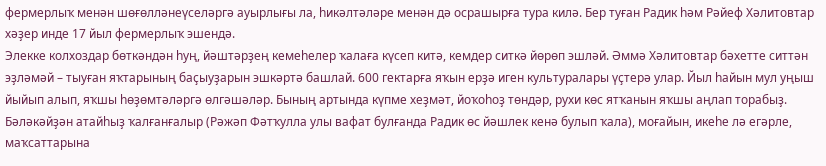фермерлыҡ менән шөғөлләнеүселәргә ауырлығы ла, һикәлтәләре менән дә осрашырға тура килә. Бер туған Радик һәм Рәйеф Хәлитовтар хәҙер инде 17 йыл фермерлыҡ эшендә.
Элекке колхоздар бөткәндән һуң, йәштәрҙең кемеһелер ҡалаға күсеп китә, кемдер ситкә йөрөп эшләй. Әммә Хәлитовтар бәхетте ситтән эҙләмәй – тыуған яҡтарының баҫыуҙарын эшкәртә башлай. 600 гектарға яҡын ерҙә иген культуралары үҫтерә улар. Йыл һайын мул уңыш йыйып алып, яҡшы һөҙөмтәләргә өлгәшәләр. Бының артында күпме хеҙмәт, йоҡоһоҙ төндәр, рухи көс ятҡанын яҡшы аңлап торабыҙ. Бәләкәйҙән атайһыҙ ҡалғанғалыр (Рәжәп Фәтҡулла улы вафат булғанда Радик өс йәшлек кенә булып ҡала), моғайын, икеһе лә егәрле, маҡсаттарына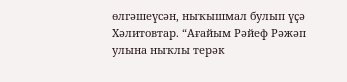өлгәшеүсән, ныҡышмал булып үҫә Хәлитовтар. “Ағайым Рәйеф Рәжәп улына ныҡлы терәк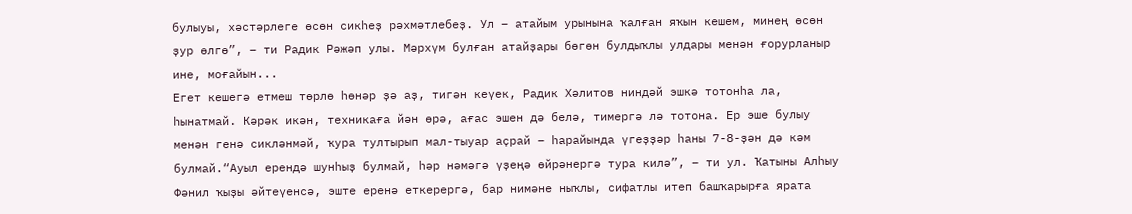булыуы, хәстәрлеге өсөн сикһеҙ рәхмәтлебеҙ. Ул – атайым урынына ҡалған яҡын кешем, минең өсөн ҙур өлгө”, – ти Радик Рәжәп улы. Мәрхүм булған атайҙары бөгөн булдыҡлы улдары менән ғорурланыр ине, моғайын...
Егет кешегә етмеш төрлө һөнәр ҙә аҙ, тигән кеүек, Радик Хәлитов ниндәй эшкә тотонһа ла, һынатмай. Кәрәк икән, техникаға йән өрә, ағас эшен дә белә, тимергә лә тотона. Ер эше булыу менән генә сикләнмәй, ҡура тултырып мал-тыуар аҫрай – һарайында үгеҙҙәр һаны 7-8-ҙән дә кәм булмай.“Ауыл ерендә шунһыҙ булмай, һәр нәмәгә үҙеңә өйрәнергә тура килә”, – ти ул. Ҡатыны Алһыу Фәнил ҡыҙы әйтеүенсә, эште еренә еткерергә, бар нимәне ныҡлы, сифатлы итеп башҡарырға ярата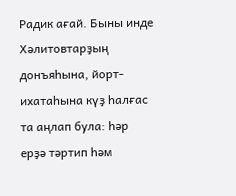Радик ағай. Быны инде Хәлитовтарҙың донъяһына, йорт-ихатаһына күҙ һалғас та аңлап була: һәр ерҙә тәртип һәм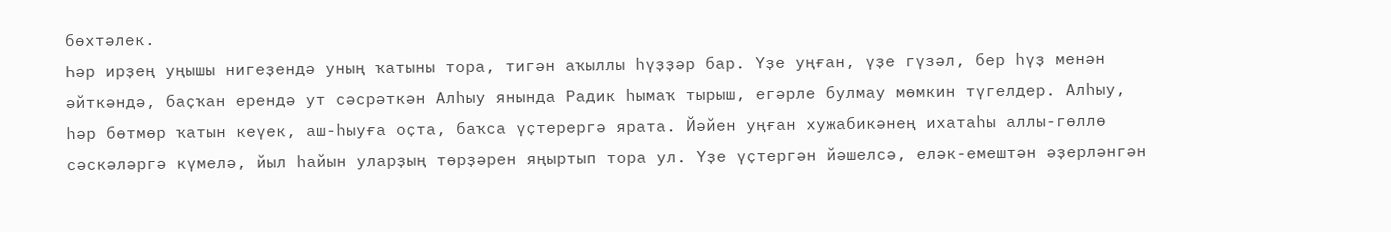бөхтәлек.
Һәр ирҙең уңышы нигеҙендә уның ҡатыны тора, тигән аҡыллы һүҙҙәр бар. Үҙе уңған, үҙе гүзәл, бер һүҙ менән әйткәндә, баҫҡан ерендә ут сәсрәткән Алһыу янында Радик һымаҡ тырыш, егәрле булмау мөмкин түгелдер. Алһыу, һәр бөтмөр ҡатын кеүек, аш-һыуға оҫта, баҡса үҫтерергә ярата. Йәйен уңған хужабикәнең ихатаһы аллы-гөллө сәскәләргә күмелә, йыл һайын уларҙың төрҙәрен яңыртып тора ул. Үҙе үҫтергән йәшелсә, еләк-емештән әҙерләнгән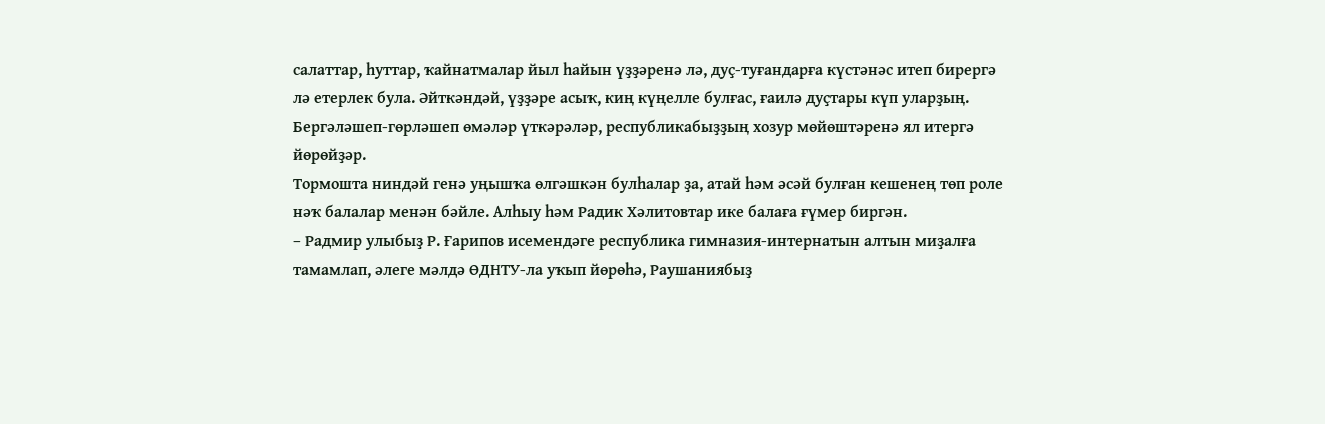салаттар, һуттар, ҡайнатмалар йыл һайын үҙҙәренә лә, дуҫ-туғандарға күстәнәс итеп бирергә лә етерлек була. Әйткәндәй, үҙҙәре асыҡ, киң күңелле булғас, ғаилә дуҫтары күп уларҙың. Бергәләшеп-гөрләшеп өмәләр үткәрәләр, республикабыҙҙың хозур мөйөштәренә ял итергә йөрөйҙәр.
Тормошта ниндәй генә уңышҡа өлгәшкән булһалар ҙа, атай һәм әсәй булған кешенең төп роле нәҡ балалар менән бәйле. Алһыу һәм Радик Хәлитовтар ике балаға ғүмер биргән.
– Радмир улыбыҙ Р. Ғарипов исемендәге республика гимназия-интернатын алтын миҙалға тамамлап, әлеге мәлдә ӨДНТУ-ла уҡып йөрөһә, Раушаниябыҙ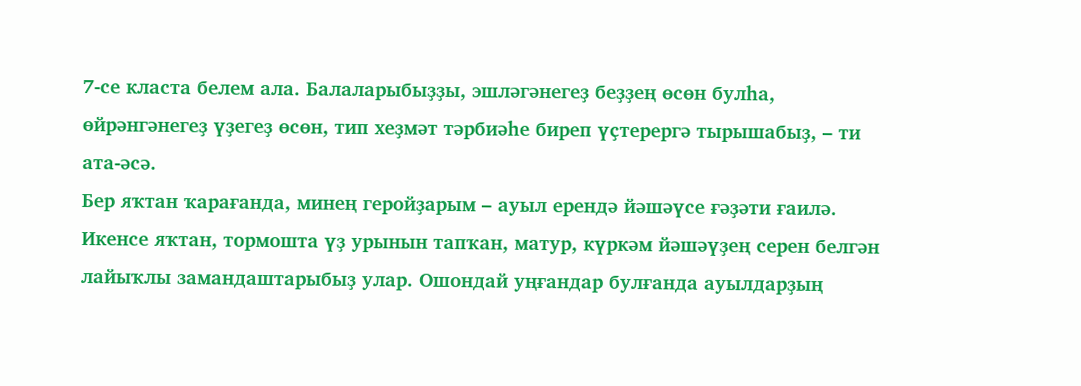7-се класта белем ала. Балаларыбыҙҙы, эшләгәнегеҙ беҙҙең өсөн булһа, өйрәнгәнегеҙ үҙегеҙ өсөн, тип хеҙмәт тәрбиәһе биреп үҫтерергә тырышабыҙ, – ти ата-әсә.
Бер яҡтан ҡарағанда, минең геройҙарым – ауыл ерендә йәшәүсе ғәҙәти ғаилә. Икенсе яҡтан, тормошта үҙ урынын тапҡан, матур, күркәм йәшәүҙең серен белгән лайыҡлы замандаштарыбыҙ улар. Ошондай уңғандар булғанда ауылдарҙың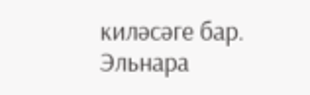киләсәге бар.
Эльнара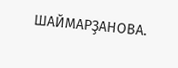ШАЙМАРҘАНОВА.